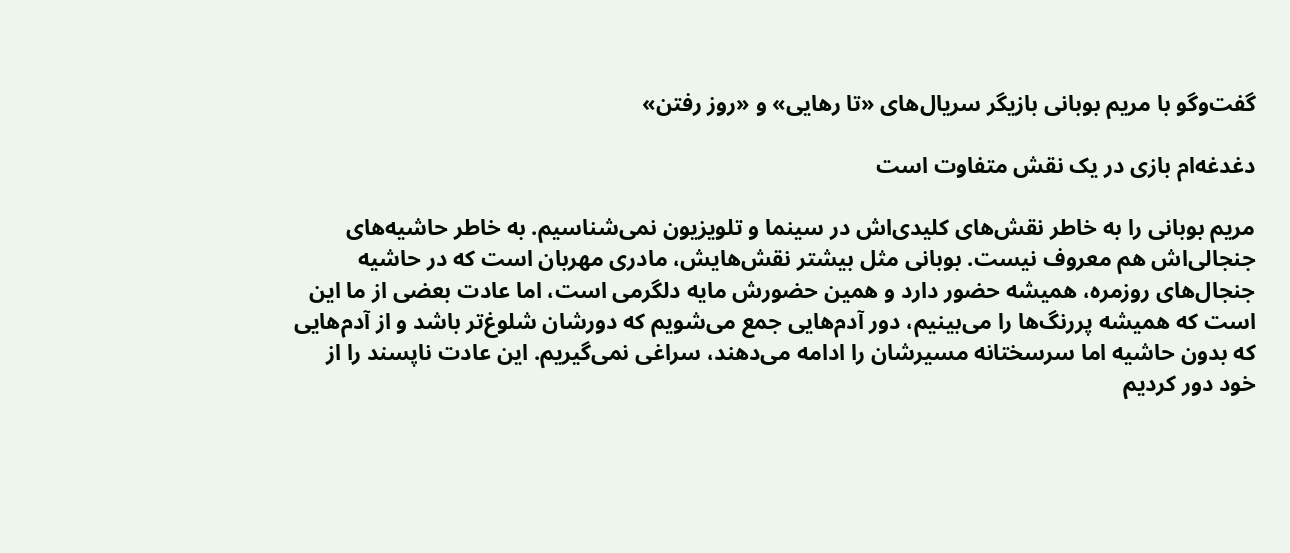گفت‌وگو با مریم بوبانی بازیگر سریال‌های «تا رهایی» و «روز رفتن»

دغدغه‌ام بازی در یک نقش متفاوت است

مریم بوبانی را به خاطر نقش‌های کلیدی‌اش در سینما و تلویزیون نمی‌شناسیم. به خاطر حاشیه‌های جنجالی‌اش هم معروف نیست. بوبانی مثل بیشتر نقش‌هایش، مادری مهربان است که در حاشیه جنجال‌های روزمره، همیشه حضور دارد و همین حضورش مایه دلگرمی است، اما عادت بعضی از ما این است که همیشه پررنگ‌ها را می‌بینیم، دور آدم‌هایی جمع می‌شویم که دورشان شلوغ‌تر باشد و از آدم‌هایی که بدون حاشیه اما سرسختانه مسیرشان را ادامه می‌دهند، سراغی نمی‌گیریم. این عادت ناپسند را از خود دور کردیم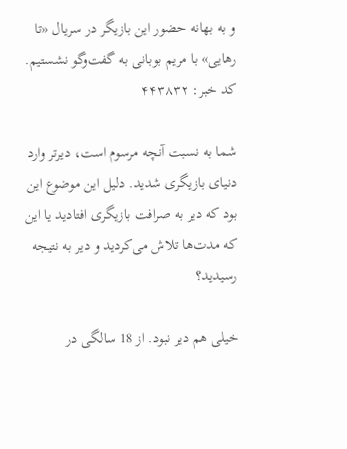و به بهانه حضور این بازیگر در سریال «تا رهایی» با مریم بوبانی به گفت‌وگو نشستیم.
کد خبر: ۴۴۳۸۳۲

شما به نسبت آنچه مرسوم است، دیرتر وارد دنیای بازیگری شدید. دلیل این موضوع این بود که دیر به صرافت بازیگری افتادید یا این که مدت‌ها تلاش می‌کردید و دیر به نتیجه رسیدید؟

خیلی هم دیر نبود. از 18 سالگی در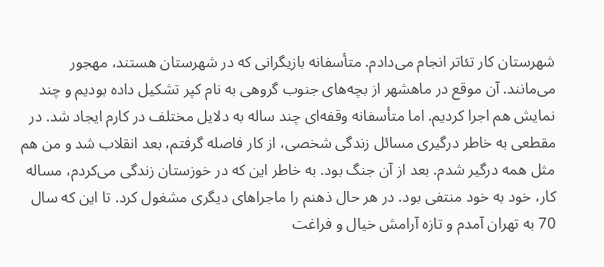شهرستان کار تئاتر انجام می‌دادم. متأسفانه بازیگرانی که در شهرستان هستند، مهجور می‌مانند. آن موقع در ماهشهر از بچه‌های جنوب گروهی به نام کپر تشکیل داده بودیم و چند نمایش هم اجرا کردیم. اما متأسفانه وقفه‌ای چند ساله به دلایل مختلف در کارم ایجاد شد. در مقطعی به خاطر درگیری مسائل زندگی شخصی، از کار فاصله گرفتم، بعد انقلاب شد و من هم مثل همه درگیر شدم. بعد از آن جنگ بود. به خاطر این که در خوزستان زندگی می‌کردم، مساله کار، خود به خود منتفی بود. در هر حال ذهنم را ماجراهای دیگری مشغول کرد. تا این که سال 70 به تهران آمدم و تازه آرامش خیال و فراغت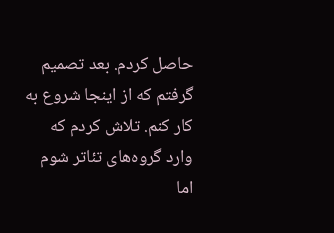حاصل کردم. بعد تصمیم گرفتم که از اینجا شروع به کار کنم. تلاش کردم که وارد گروه‌های تئاتر شوم اما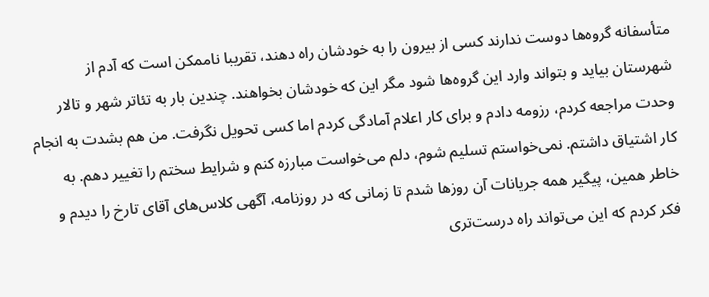متأسفانه گروه‌ها دوست ندارند کسی از بیرون را به خودشان راه دهند، تقریبا ناممکن است که آدم از شهرستان بیاید و بتواند وارد این گروه‌ها شود مگر این که خودشان بخواهند. چندین بار به تئاتر شهر و تالار وحدت مراجعه کردم، رزومه دادم و برای کار اعلام آمادگی کردم اما کسی تحویل نگرفت. من هم بشدت به انجام کار اشتیاق داشتم. نمی‌خواستم تسلیم شوم، دلم می‌خواست مبارزه کنم و شرایط سختم را تغییر دهم. به خاطر همین، پیگیر همه جریانات آن روزها شدم تا زمانی که در روزنامه، آگهی کلاس‌های آقای تارخ را دیدم و فکر کردم که این می‌تواند راه درست‌تری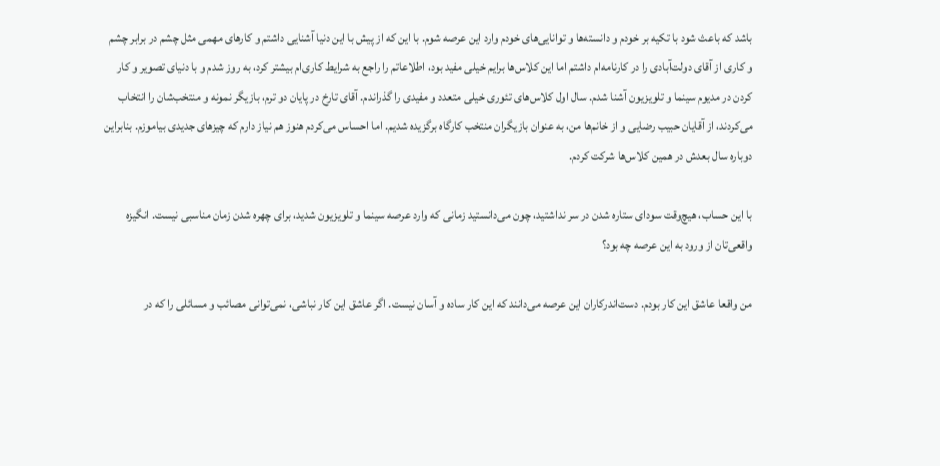باشد که باعث شود با تکیه بر خودم و دانسته‌ها و توانایی‌های خودم وارد این عرصه شوم. با این که از پیش با این دنیا آشنایی داشتم و کارهای مهمی مثل چشم در برابر چشم و کاری از آقای دولت‌آبادی را در کارنامه‌ام داشتم اما این کلاس‌ها برایم خیلی مفید بود، اطلاعاتم را راجع به شرایط کاری‌ام بیشتر کرد، به روز شدم و با دنیای تصویر و کار کردن در مدیوم سینما و تلویزیون آشنا شدم. سال اول کلاس‌های تئوری خیلی متعدد و مفیدی را گذراندم. آقای تارخ در پایان دو ترم، بازیگر نمونه و منتخب‌شان را انتخاب می‌کردند، از آقایان حبیب رضایی و از خانم‌ها من، به عنوان بازیگران منتخب کارگاه برگزیده شدیم. اما احساس می‌کردم هنوز هم نیاز دارم که چیزهای جدیدی بیاموزم. بنابراین دوباره سال بعدش در همین کلاس‌ها شرکت کردم.

با این حساب، هیچ‌وقت سودای ستاره شدن در سر نداشتید، چون می‌دانستید زمانی که وارد عرصه سینما و تلویزیون شدید، برای چهره شدن زمان مناسبی نیست. انگیزه واقعی‌تان از ورود به این عرصه چه بود؟

من واقعا عاشق این کار بودم. دست‌اندرکاران این عرصه می‌دانند که این کار ساده و آسان نیست. اگر عاشق این کار نباشی، نمی‌توانی مصائب و مسائلی را که در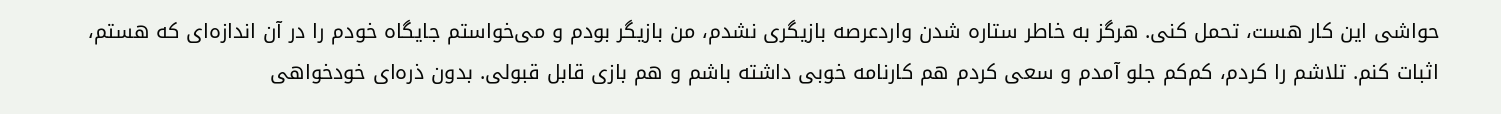حواشی این کار هست، تحمل کنی. هرگز به خاطر ستاره شدن واردعرصه بازیگری نشدم، من بازیگر بودم و می‌خواستم جایگاه خودم را در آن اندازه‌ای که هستم، اثبات کنم. تلاشم را کردم، کم‌کم جلو آمدم و سعی کردم هم کارنامه خوبی داشته باشم و هم بازی قابل قبولی. بدون ذره‌ای خودخواهی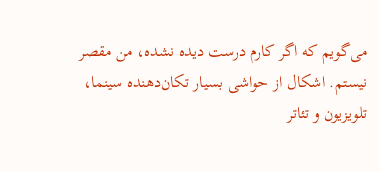می‌گویم که اگر کارم درست دیده نشده، من مقصر نیستم. اشکال از حواشی بسیار تکان‌دهنده سینما، تلویزیون و تئاتر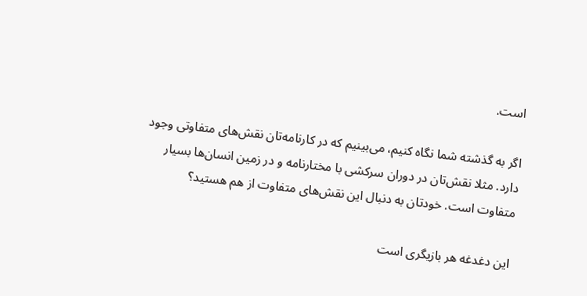است.

اگر به گذشته شما نگاه کنیم، می‌بینیم که در کارنامه‌تان نقش‌های متفاوتی وجود دارد. مثلا نقش‌تان در دوران سرکشی با مختارنامه و در زمین انسان‌ها بسیار متفاوت است. خودتان به دنبال این نقش‌های متفاوت از هم هستید؟

این دغدغه هر بازیگری است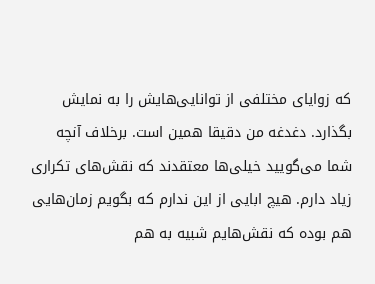که زوایای مختلفی از توانایی‌هایش را به نمایش بگذارد. دغدغه من دقیقا همین است. برخلاف آنچه شما می‌گویید خیلی‌ها معتقدند که نقش‌های تکراری زیاد دارم. هیچ ابایی از این ندارم که بگویم زمان‌هایی هم بوده که نقش‌هایم شبیه به هم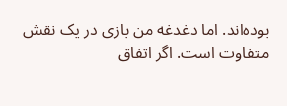بوده‌اند. اما دغدغه من بازی در یک نقش متفاوت است. اگر اتفاق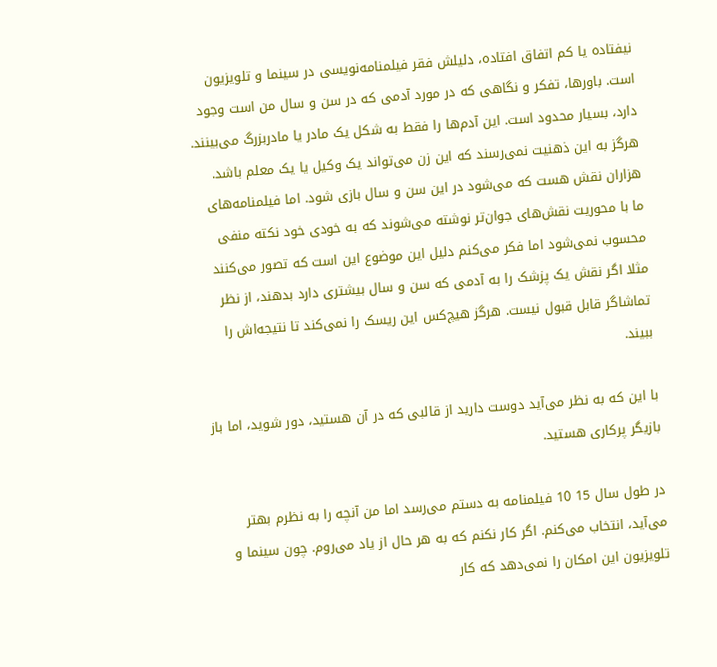نیفتاده یا کم اتفاق افتاده، دلیلش فقر فیلمنامه‌نویسی در سینما و تلویزیون است. باورها، تفکر و نگاهی که در مورد آدمی که در سن و سال من است وجود دارد، بسیار محدود است. این آدم‌ها را فقط به شکل یک مادر یا مادربزرگ می‌بینند. هرگز به این ذهنیت نمی‌رسند که این زن می‌تواند یک وکیل یا یک معلم باشد. هزاران نقش هست که می‌شود در این سن و سال بازی شود. اما فیلمنامه‌های ما با محوریت نقش‌های جوان‌تر نوشته می‌شوند که به خودی خود نکته منفی محسوب نمی‌شود اما فکر می‌کنم دلیل این موضوع این است که تصور می‌کنند مثلا اگر نقش یک پزشک را به آدمی که سن و سال بیشتری دارد بدهند، از نظر تماشاگر قابل قبول نیست. هرگز هیچ‌کس این ریسک را نمی‌کند تا نتیجه‌اش را ببیند.

با این که به نظر می‌آید دوست دارید از قالبی که در آن هستید، دور شوید، اما باز بازیگر پرکاری هستید.

در طول سال 15 10 فیلمنامه به دستم می‌رسد اما من آنچه را به نظرم بهتر می‌آید، انتخاب می‌کنم. اگر کار نکنم که به هر حال از یاد می‌روم. چون سینما و تلویزیون این امکان را نمی‌دهد که کار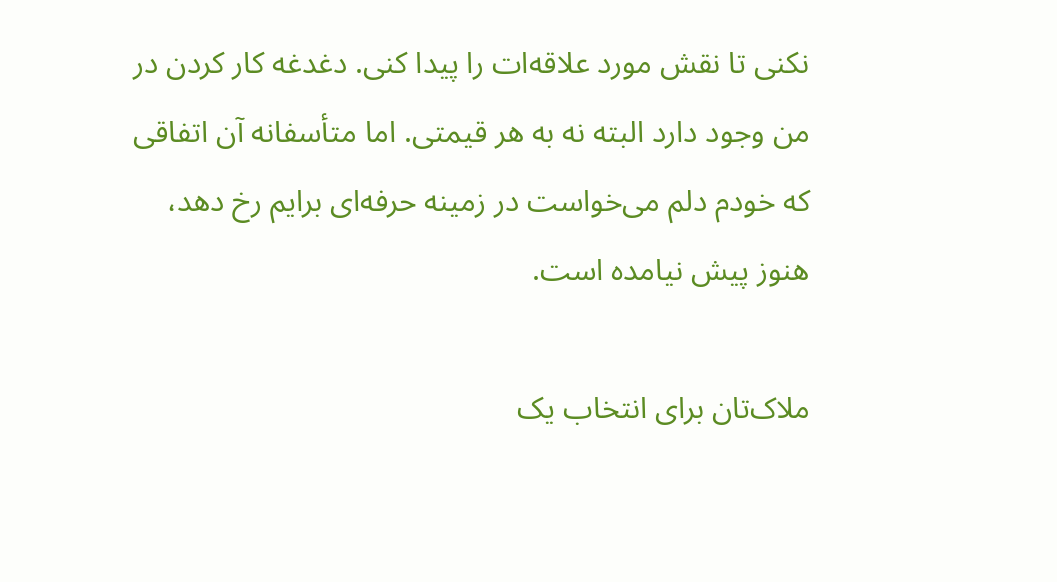نکنی تا نقش مورد علاقه‌ات را پیدا کنی. دغدغه کار کردن در من وجود دارد البته نه به هر قیمتی. اما متأسفانه آن اتفاقی که خودم دلم می‌خواست در زمینه حرفه‌ای برایم رخ دهد، هنوز پیش نیامده است.

ملاک‌تان برای انتخاب یک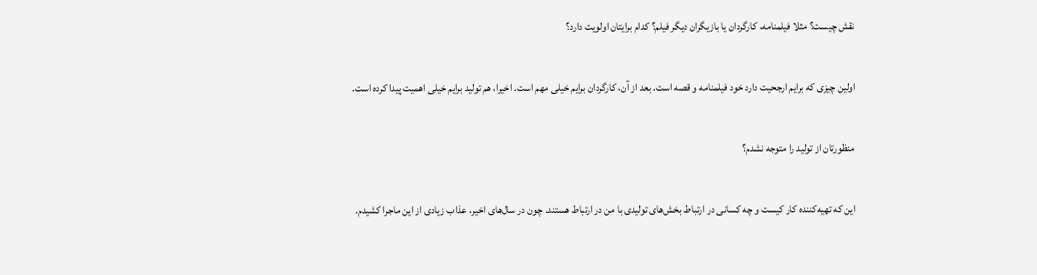نقش چیست؟ مثلا فیلمنامه، کارگردان یا بازیگران دیگر فیلم؟ کدام برایتان اولویت دارد؟

اولین چیزی که برایم ارجحیت دارد خود فیلمنامه و قصه است. بعد از آن، کارگردان برایم خیلی مهم است. اخیرا، هم تولید برایم خیلی اهمیت پیدا کرده است.

منظورتان از تولید را متوجه نشدم؟

این که تهیه‌کننده کار کیست و چه کسانی در ارتباط بخش‌های تولیدی با من در ارتباط هستند. چون در سال‌های اخیر، عذاب زیادی از این ماجرا کشیدم.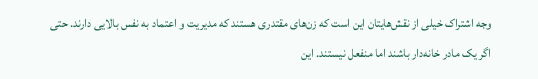وجه اشتراک خیلی از نقش‌هایتان این است که زن‌های مقتدری هستند که مدیریت و اعتماد به نفس بالایی دارند. حتی اگر یک مادر خانه‌دار باشند اما منفعل نیستند. این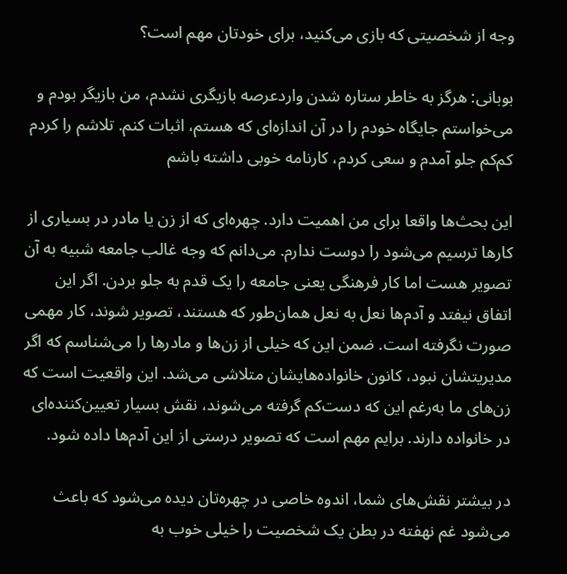وجه از شخصیتی که بازی می‌کنید، برای خودتان مهم است؟

بوبانی: هرگز به خاطر ستاره شدن واردعرصه بازیگری نشدم، من بازیگر بودم و می‌خواستم جایگاه خودم را در آن اندازه‌ای که هستم، اثبات کنم. تلاشم را کردم کم‌کم جلو آمدم و سعی کردم، کارنامه خوبی داشته باشم

این بحث‌ها واقعا برای من اهمیت دارد. چهره‌ای که از زن یا مادر در بسیاری از کارها ترسیم می‌شود را دوست ندارم. می‌دانم که وجه غالب جامعه شبیه به آن تصویر هست اما کار فرهنگی یعنی جامعه را یک قدم به جلو بردن. اگر این اتفاق نیفتد و آدم‌ها نعل به نعل همان‌طور که هستند، تصویر شوند، کار مهمی صورت نگرفته است. ضمن این که خیلی از زن‌ها و مادرها را می‌شناسم که اگر مدیریتشان نبود، کانون خانواده‌هایشان متلاشی می‌شد. این واقعیت است که زن‌های ما به‌‌رغم این که دست‌کم گرفته می‌شوند، نقش بسیار تعیین‌کننده‌ای در خانواده دارند. برایم مهم است که تصویر درستی از این آدم‌ها داده شود.

در بیشتر نقش‌های شما، اندوه خاصی در چهره‌تان دیده می‌شود که باعث می‌شود غم نهفته در بطن یک شخصیت را خیلی خوب به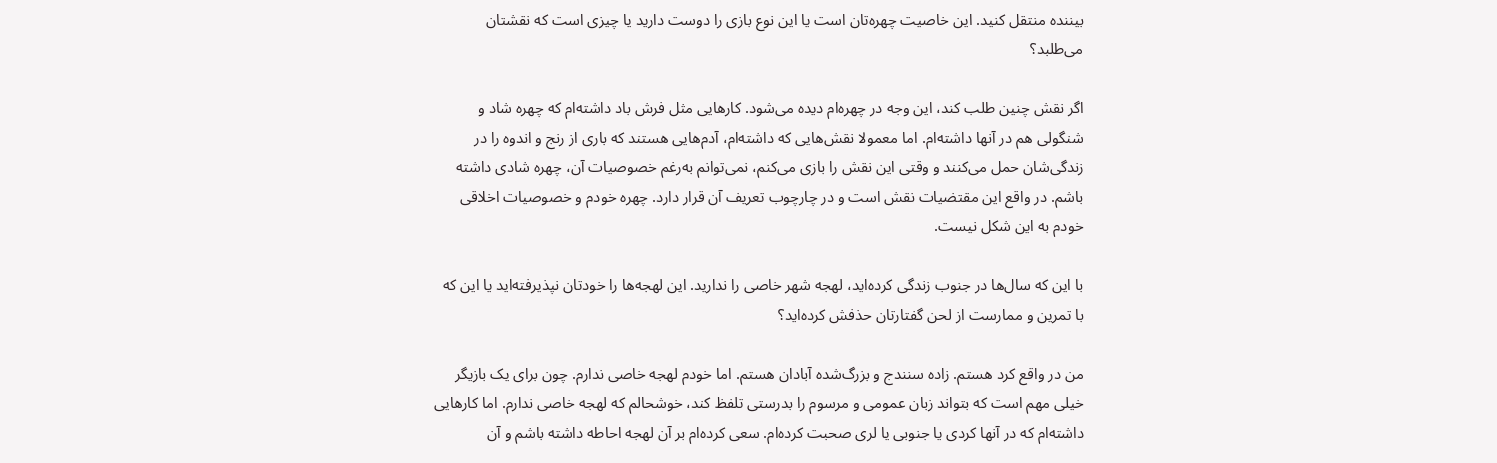بیننده منتقل کنید. این خاصیت چهره‌تان است یا این نوع بازی را دوست دارید یا چیزی است که نقشتان می‌طلبد؟

اگر نقش چنین طلب کند، این وجه در چهره‌ام دیده می‌شود. کارهایی مثل فرش باد داشته‌ام که چهره شاد و شنگولی هم در آنها داشته‌ام. اما معمولا نقش‌هایی که داشته‌ام، آدم‌هایی هستند که باری از رنج و اندوه را در زندگی‌شان حمل می‌کنند و وقتی این نقش را بازی می‌کنم، نمی‌توانم به‌رغم خصوصیات آن، چهره شادی داشته باشم. در واقع این مقتضیات نقش است و در چارچوب تعریف آن قرار دارد. چهره خودم و خصوصیات اخلاقی خودم به این شکل نیست.

با این که سال‌ها در جنوب زندگی کرده‌اید، لهجه شهر خاصی را ندارید. این لهجه‌ها را خودتان نپذیرفته‌اید یا این که با تمرین و ممارست از لحن گفتارتان حذفش کرده‌اید؟

من در واقع کرد هستم. زاده سنندج و بزرگ‌شده آبادان هستم. اما خودم لهجه خاصی ندارم. چون برای یک بازیگر خیلی مهم است که بتواند زبان عمومی و مرسوم را بدرستی تلفظ کند، خوشحالم که لهجه خاصی ندارم. اما کارهایی داشته‌ام که در آنها کردی یا جنوبی یا لری صحبت کرده‌ام. سعی کرده‌ام بر آن لهجه احاطه داشته باشم و آن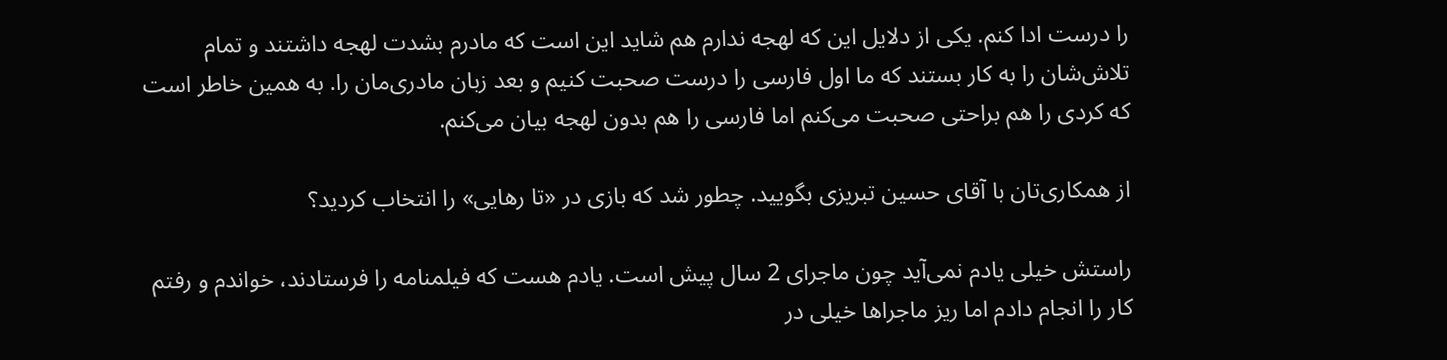را درست ادا کنم. یکی از دلایل این که لهجه ندارم هم شاید این است که مادرم بشدت لهجه داشتند و تمام تلاش‌شان را به کار بستند که ما اول فارسی را درست صحبت کنیم و بعد زبان مادری‌مان را. به همین خاطر است که کردی را هم براحتی صحبت می‌کنم اما فارسی را هم بدون لهجه بیان می‌کنم.

از همکاری‌تان با آقای حسین تبریزی بگویید. چطور شد که بازی در «تا رهایی» را انتخاب کردید؟

راستش خیلی یادم نمی‌آید چون ماجرای 2 سال پیش است. یادم هست که فیلمنامه را فرستادند، خواندم و رفتم کار را انجام دادم اما ریز ماجراها خیلی در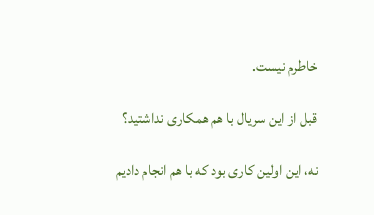خاطرم نیست.

قبل از این سریال با هم همکاری نداشتید؟

نه، این اولین کاری بود که با هم انجام دادیم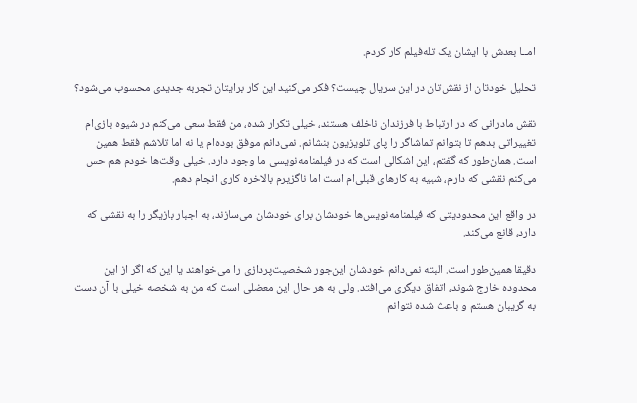امــا بعدش با ایشان یک تله‌فیلم کار کردم.

تحلیل‌ خودتان از نقش‌تان در این سریال چیست؟ فکر می‌کنید این کار برایتان تجربه جدیدی محسوب می‌شود؟

نقش مادرانی که در ارتباط با فرزندان ناخلف هستند، خیلی تکرار شده، من فقط سعی می‌کنم در شیوه بازی‌ام تغییراتی بدهم تا بتوانم تماشاگر را پای تلویزیون بنشانم. نمی‌دانم موفق بوده‌ام یا نه اما تلاشم فقط همین است. همان‌طور که گفتم، این اشکالی است که در فیلمنامه‌نویسی ما وجود دارد. خیلی وقت‌ها خودم هم حس می‌کنم نقشی که دارم، شبیه به کارهای قبلی‌ام است اما ناگزیرم بالاخره کاری انجام دهم.

در واقع این محدودیتی که فیلمنامه‌نویس‌ها خودشان برای خودشان می‌سازند، به اجبار بازیگر را به نقشی که دارد، قانع می‌کند.

دقیقا همین‌طور است. البته نمی‌دانم خودشان این‌جور شخصیت‌پردازی را می‌خواهند یا این که اگر از این محدوده خارج شوند، اتفاق دیگری می‌افتد. ولی به هر حال این معضلی است که من به شخصه خیلی با آن دست به گریبان هستم و باعث شده نتوانم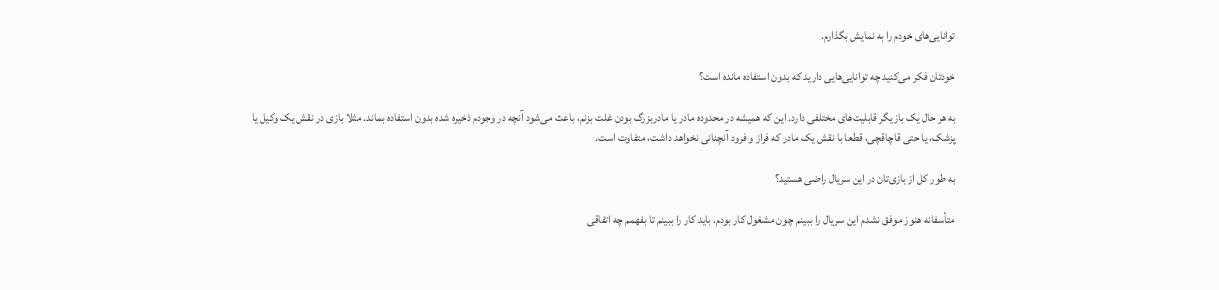توانایی‌های خودم را به نمایش بگذارم.

خودتان فکر می‌کنید چه توانایی‌هایی دارید که بدون استفاده مانده است؟

به هر حال یک بازیگر قابلیت‌های مختلفی دارد. این که همیشه در محدوده مادر یا مادربزرگ بودن غلت بزنم، باعث می‌شود آنچه در وجودم ذخیره شده بدون استفاده بماند. مثلا بازی در نقش یک وکیل یا پزشک، یا حتی قاچاقچی، قطعا با نقش یک مادر که فراز و فرود آنچنانی نخواهد داشت، متفاوت است.

به طور کل از بازی‌تان در این سریال راضی هستید؟

متأسفانه هنوز موفق نشدم این سریال را ببینم چون مشغول کار بودم. باید کار را ببینم تا بفهمم چه اتفاقی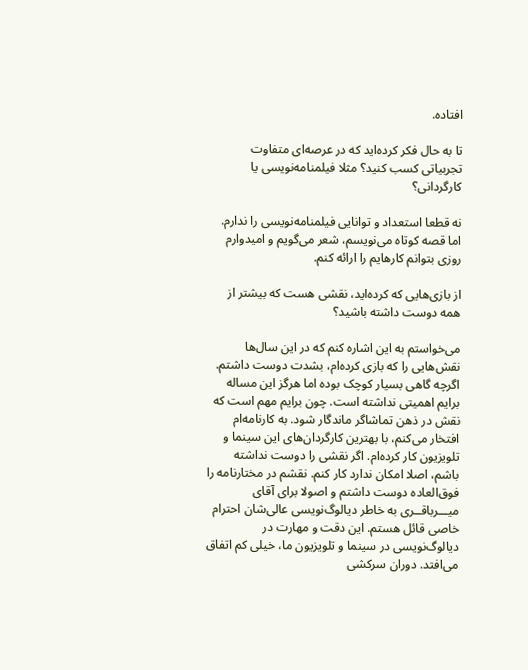افتاده.

تا به حال فکر کرده‌اید که در عرصه‌ای متفاوت تجربیاتی کسب کنید؟ مثلا فیلمنامه‌نویسی یا کارگردانی؟

نه قطعا استعداد و توانایی فیلمنامه‌نویسی را ندارم. اما قصه کوتاه می‌نویسم، شعر می‌گویم و امیدوارم روزی بتوانم کارهایم را ارائه کنم.

از بازی‌هایی که کرده‌اید، نقشی هست که بیشتر از همه دوست داشته باشید؟

می‌خواستم به این اشاره کنم که در این سال‌ها نقش‌هایی را که بازی کرده‌ام، بشدت دوست داشتم. اگرچه گاهی بسیار کوچک بوده اما هرگز این مساله برایم اهمیتی نداشته است. چون برایم مهم است که نقش در ذهن تماشاگر ماندگار شود. به کارنامه‌ام افتخار می‌کنم، با بهترین کارگردان‌های این سینما و تلویزیون کار کرده‌ام. اگر نقشی را دوست نداشته باشم، اصلا امکان ندارد کار کنم. نقشم در مختارنامه را فوق‌العاده دوست داشتم و اصولا برای آقای میـــرباقــری به خاطر دیالوگ‌نویسی عالی‌شان احترام خاصی قائل هستم. این دقت و مهارت در دیالوگ‌نویسی در سینما و تلویزیون ما، خیلی کم اتفاق می‌افتد. دوران سرکشی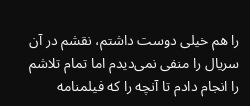را هم خیلی دوست داشتم، نقشم در آن سریال را منفی نمی‌دیدم اما تمام تلاشم را انجام دادم تا آنچه را که فیلمنامه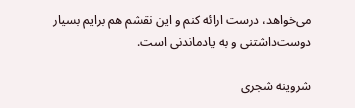می‌خواهد، درست ارائه کنم و این نقشم هم برایم بسیار دوست‌داشتنی و به یادماندنی است.

شروینه شجری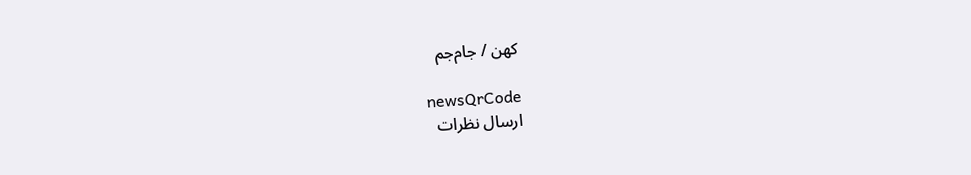کهن / جام‌جم

newsQrCode
ارسال نظرات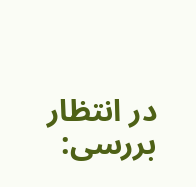در انتظار بررسی: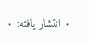۰ انتشار یافته: ۰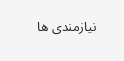نیازمندی ها